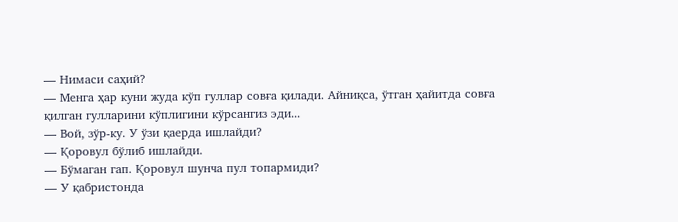— Нимаси саҳий?
— Менга ҳар куни жуда кўп гуллар совға қилади. Айниқса, ўтган ҳайитда совға қилган гулларини кўплигини кўрсангиз эди...
— Вой, зўр-ку. У ўзи қаерда ишлайди?
— Қоровул бўлиб ишлайди.
— Бўмаган гап. Қоровул шунча пул топармиди?
— У қабристонда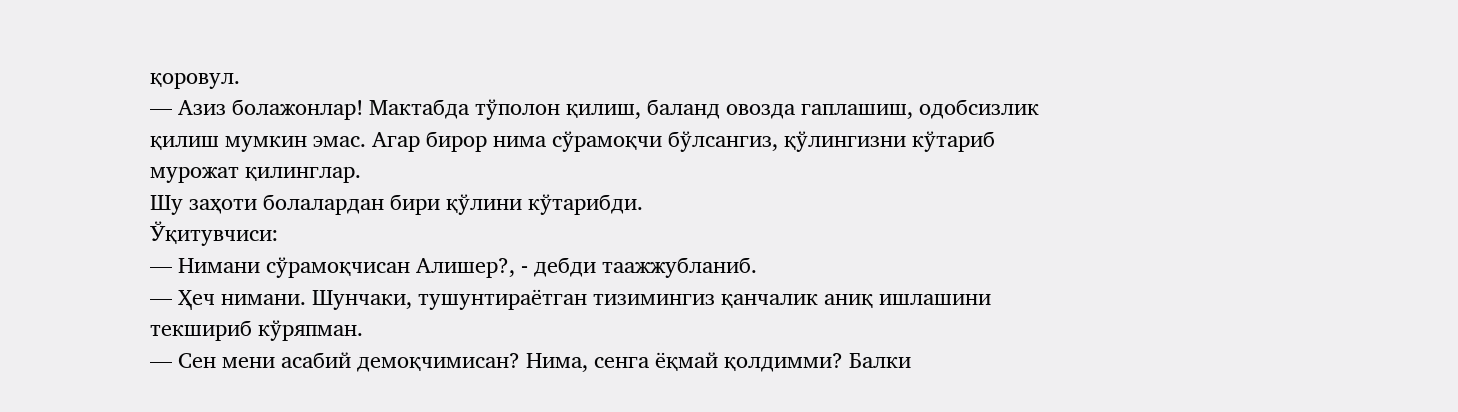қоровул.
— Азиз болажонлар! Мактабда тўполон қилиш, баланд овозда гаплашиш, одобсизлик қилиш мумкин эмас. Агар бирор нима сўрамоқчи бўлсангиз, қўлингизни кўтариб мурожат қилинглар.
Шу заҳоти болалардан бири қўлини кўтарибди.
Ўқитувчиси:
— Нимани сўрамоқчисан Алишер?, - дебди таажжубланиб.
— Ҳеч нимани. Шунчаки, тушунтираётган тизимингиз қанчалик аниқ ишлашини текшириб кўряпман.
— Сен мени асабий демоқчимисан? Нима, сенга ёқмай қолдимми? Балки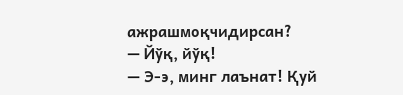ажрашмоқчидирсан?
— Йўқ, йўқ!
— Э-э, минг лаънат! Қуй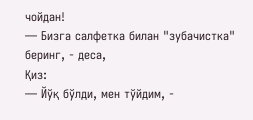чойдан!
— Бизга салфетка билан "зубачистка" беринг, - деса,
Қиз:
— Йўқ бўлди, мен тўйдим, -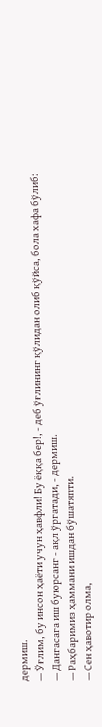дермиш.
— Ўғлим, бу инсон ҳаёти учун ҳавфли! Бу ёққа бер!, - деб ўғлининг қўлидан олиб қўйса, бола хафа бўлиб:
— Дангасага иш буюрсанг - ақл ўргатади, - дермиш.
— Раҳбаримиз ҳаммани ишдан бўшатяпти.
— Сен ҳавотир олма,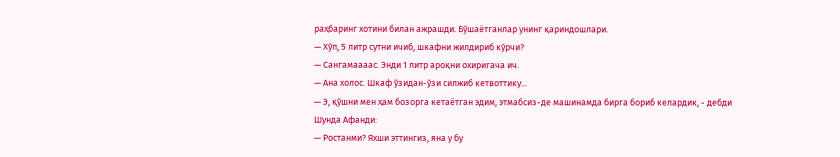раҳбаринг хотини билан ажрашди. Бўшаётганлар унинг қариндошлари.
— Хўп, 5 литр сутни ичиб, шкафни жилдириб кўрчи?
— Сангамаааас. Энди 1 литр ароқни охиригача ич.
— Ана холос. Шкаф ўзидан-ўзи силжиб кетвоттику...
— Э, қўшни мен ҳам бозорга кетаётган эдим, этмабсиз-де машинамда бирга бориб келардик, - дебди
Шунда Афанди:
— Ростанми? Яхши эттингиз, яна у бу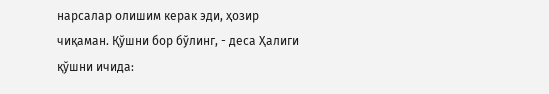нарсалар олишим керак эди, ҳозир чиқаман. Қўшни бор бўлинг, - деса Ҳалиги қўшни ичида: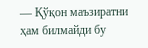— Қўқон маъзиратни ҳам билмайди бу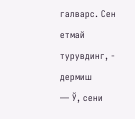галварс. Сен етмай турувдинг, - дермиш
— Ў, сени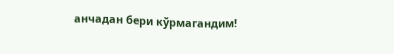анчадан бери кўрмагандим!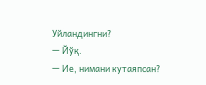Уйландингни?
— Йўқ.
— Ие, нимани кутаяпсан?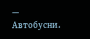— Автобусни.